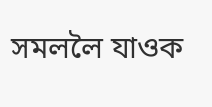সমললৈ যাওক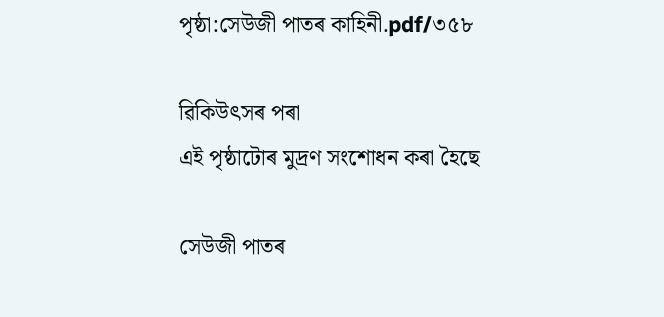পৃষ্ঠা:সেউজী পাতৰ কাহিনী.pdf/৩৫৮

ৱিকিউৎসৰ পৰা
এই পৃষ্ঠাটোৰ মুদ্ৰণ সংশোধন কৰা হৈছে

সেউজী পাতৰ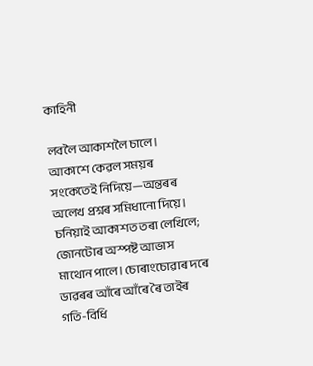কাহিনী

লবলৈ আকাশলৈ চালে। আকাশে কেৱল সময়ৰ সংকেতেই নিদিয়ে—অন্তৰৰ অলেখ প্রশ্নৰ সমিধানো দিয়ে। চনিয়াই আকাশত তৰা লেখিলে; জোনটোৰ অস্পষ্ট আভাস মাথোন পালে। চোৰাংচোৱাৰ দৰে ডাৱৰৰ আঁৰে আঁৰে ৰৈ তাইৰ গতি-বিধি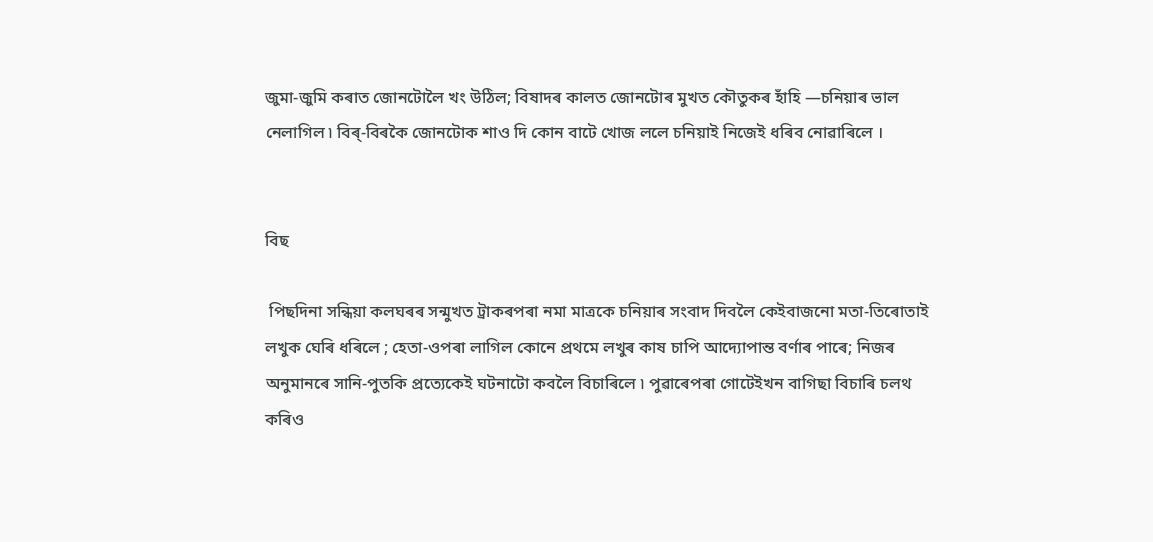জুমা-জুমি কৰাত জোনটোলৈ খং উঠিল; বিষাদৰ কালত জোনটোৰ মুখত কৌতুকৰ হাঁহি —চনিয়াৰ ভাল নেলাগিল ৷ বিৰ্-বিৰকৈ জোনটোক শাও দি কোন বাটে খোজ ললে চনিয়াই নিজেই ধৰিব নোৱাৰিলে ।


বিছ

 পিছদিনা সন্ধিয়া কলঘৰৰ সন্মুখত ট্ৰাকৰপৰা নমা মাত্ৰকে চনিয়াৰ সংবাদ দিবলৈ কেইবাজনো মতা-তিৰোতাই লখুক ঘেৰি ধৰিলে ; হেতা-ওপৰা লাগিল কোনে প্রথমে লখুৰ কাষ চাপি আদ্যোপান্ত বর্ণাৰ পাৰে; নিজৰ অনুমানৰে সানি-পুতকি প্রত্যেকেই ঘটনাটো কবলৈ বিচাৰিলে ৷ পুৱাৰেপৰা গোটেইখন বাগিছা বিচাৰি চলথ কৰিও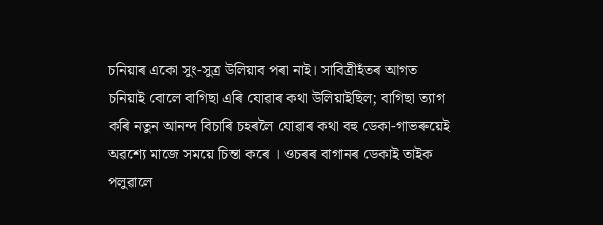চনিয়াৰ একো সুং-সুত্ৰ উলিয়াব পৰা নাই। সাবিত্ৰীহঁতৰ আগত চনিয়াই বোলে বাগিছা এৰি যোৱাৰ কথা উলিয়াইছিল; বাগিছা ত্যাগ কৰি নতুন আনন্দ বিচাৰি চহৰলৈ যোৱাৰ কথা বহু ডেকা-গাভৰুয়েই অৱশ্যে মাজে সময়ে চিন্তা কৰে । ওচৰৰ বাগানৰ ডেকাই তাইক পলুৱালে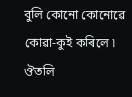বুলি কোনো কোনোৱে কোৱা-কুই কৰিলে ৷ ঔতলি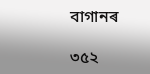বাগানৰ

৩৫২